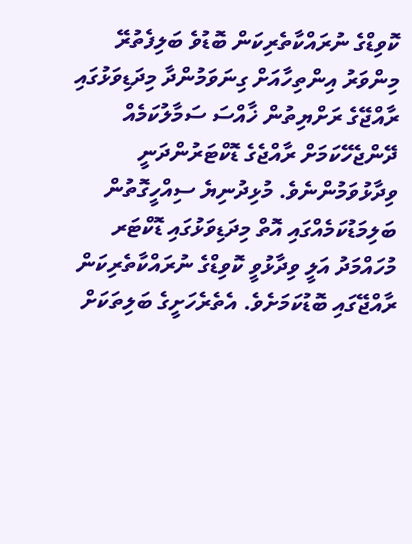ކޮވިޑްގެ ނުރައްކާތެރިކަން ބޮޑުވެ ބަލިފެތުރޭ މިންވަރު އިންތިހާއަށް ގިނަވަމުންދާ މިދަޑިވަޅުގައި ރާއްޖޭގެ ރަށްޔިތުން ޚާއްސަ ސަމާލުކަމެއް ދޭންޖެހޭކަމަށް ރާއްޖެގެ ޑޮކްޓަރުންދަނީ ވިދާޅުވަމުންނެވެ. މުޅިދުނިޔެ ސިއްހީގޮތުން ބަލިމަޑުކަމެއްގައި އޮތް މިދަޑިވަޅުގައި ޑޮކްޓަރ މުހައްމަދު އަލީ ވިދާޅުވީ ކޮވިޑްގެ ނުރައްކާތެރިކަން ރާއްޖޭގައި ބޮޑުކަމަށެވެ. އެތެރެހަށީގެ ބަލިތަކަށް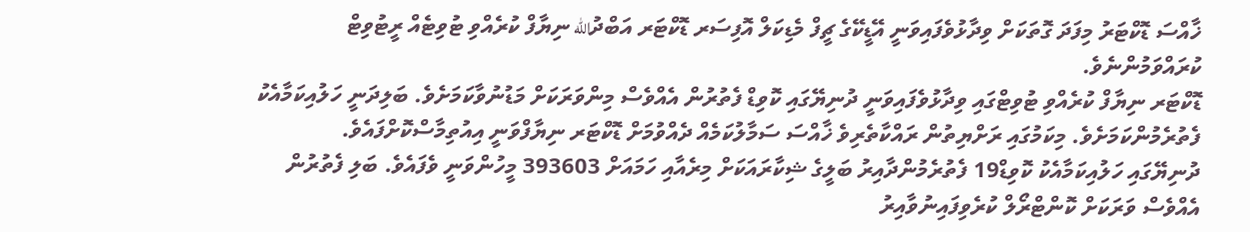ޚާއްސަ ޑޮކްޓަރު މިފަދަ ގޮތަކަށް ވިދާޅުވެފައިވަނީ އޭޑީކޭގެ ޗީފް މެޑިކަލް އޮފިސަރ ޑޮކްޓަރ އަބްދުالله ނިޔާފް ކުރެއްވި ޓުވިޓެއް ރީޓުވިޓް ކުރައްވަމުންނެވެ.
ޑޮކްޓަރ ނިޔާފް ކުރެއްވި ޓުވިޓްގައި ވިދާޅުވެފައިވަނީ ދުނިޔޭގައި ކޮވިޑް ފެތުރުން އެއްވެސް މިންވަރަކަށް މަޑުނުވާކަމަށެވެ. ބަލިދަނީ ހަލުއިކަމާއެކު ފެތުރެމުންކަމަށެވެ. މިކަމުގައި ރަށްޔިތުން ރައްކާތެރިވެ ޚާއްސަ ސަމާލުކަމެއް ދެއްވުމަށް ޑޮކްޓަރ ނިޔާފްވަނީ އިއުތިމާސްކޮށްފައެވެ.
ދުނިޔޭގައި ހަލުއިކަމާއެކު ކޮވިޑް19 ފެތުރެމުންދާއިރު ބަލީގެ ޝިކާރައަކަށް މިރެއާއި ހަމައަށް 393603 މީހުންވަނީ ވެފައެވެ. ބަލި ފެތުރުން އެއްވެސް ވަރަކަށް ކޮންޓްރޯލް ކުރެވިފައިނުވާއިރު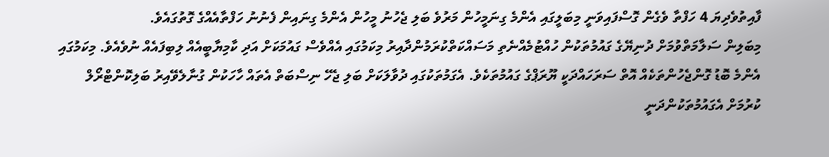ފާއިތުވެދިޔަ 4 ހަފްތާ ވެގެން ގޮސްފައިވަނީ މިބަލީގައި އެންމެ ގިނަމީހުން މަރުވެ ބަލި ޖެހުނު މީހުން އެންމެ ގިނައިން ފެނުނު ހަފްތާއެއްގެ ގޮތުގައެވެ.
މިބަލިން ސަލާމަތްވުމަށް ދުނިޔޭގެ ގައުމުތަކުން ހުއްޓުމެއްނެތި މަސައްކަތްކުރަމުންދާއިރު މިކަމުގައި އެއްވެސް ގައުމަކަށް އަދި ކާމިޔާބީއެއް ލިބިފައެއް ނުވެއެވެ. މިކަމުގައި އެންމެ ބޮޑު ގޮންޖެހުންތަކެއް އޮތް ސަރަހައްދަކީ ޔޫރަޕްގެ ގައުމުތަކެވެ. އެގަމުތަކުގައި ދުވާލަކަށް ބަލި ޖެހޭ ނިސްބަތް އެތައް ހާހަކުން ގުނާލެވޭއިރު ބަލިކޮންޓްރޯލް ކުރުމަށް އެގައުމުތަކުންދަނީ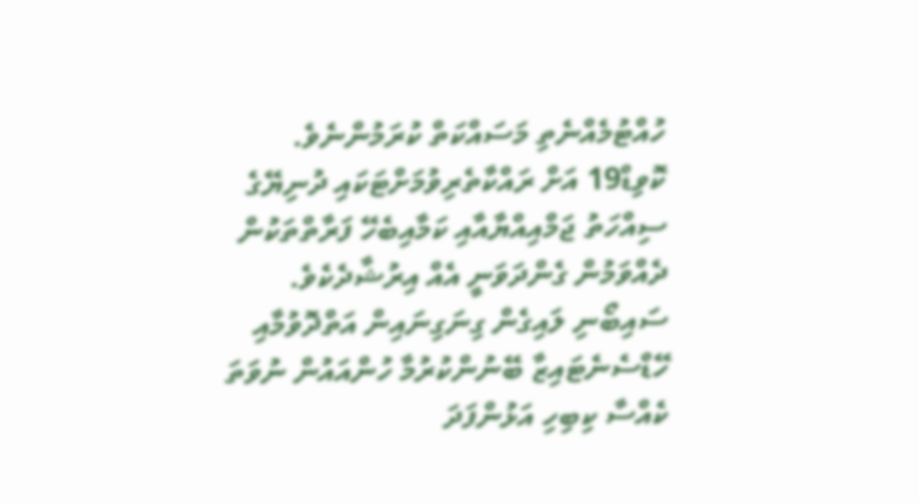ހުއްޓުމެއްނެތި މަސައްކަތް ކުރަމުންނެވެ.
ކޮވިޑް19 އަށް ރައްކާތެރިވުމަށްޓަކައި ދުނިޔޭގެ ސިއްހަތު ޖަމްއިއްޔާއާއި ކަމާއިބެހޭ ފަރާތްތަކުން ދެއްވަމުން ގެންދަވަނީ އެއް އިރުޝާދެކެވެ. ސައިބޯނި ލައިގެން ގިނަގިނައިން އަތްދޮވުމާއި ހޭޑްސެނެޓައިޒާ ބޭނުންކުރުމާ ހުންއައުން ނުވަތަ ކެއްސާ ކިބިހި އަޅުންފަދަ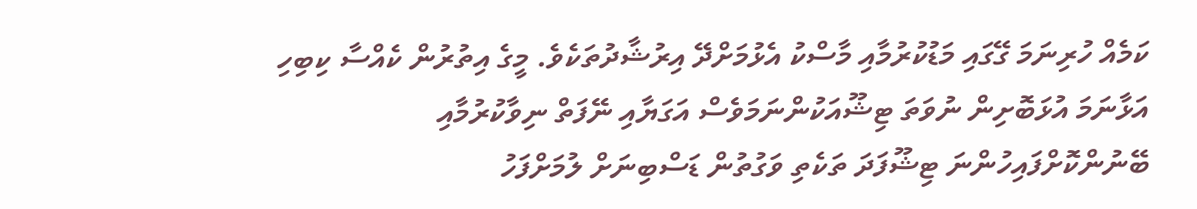ކަމެއް ހުރިނަމަ ގޭގައި މަޑުކުރުމާއި މާސްކު އެޅުމަށްދޭ އިރުޝާދުތަކެވެ. މީގެ އިތުރުން ކެއްސާ ކިބިހި އަޅާނަމަ އުޅަބޮށިން ނުވަތަ ޓިޝޫއަކުންނަމަވެސް އަގަޔާއި ނޭފަތް ނިވާކުރުމާއި ބޭނުންކޮށްފައިހުންނަ ޓިޝޫފަދަ ތަކެތި ވަގުތުން ޑަސްބިނަށް ލުމަށްފަހު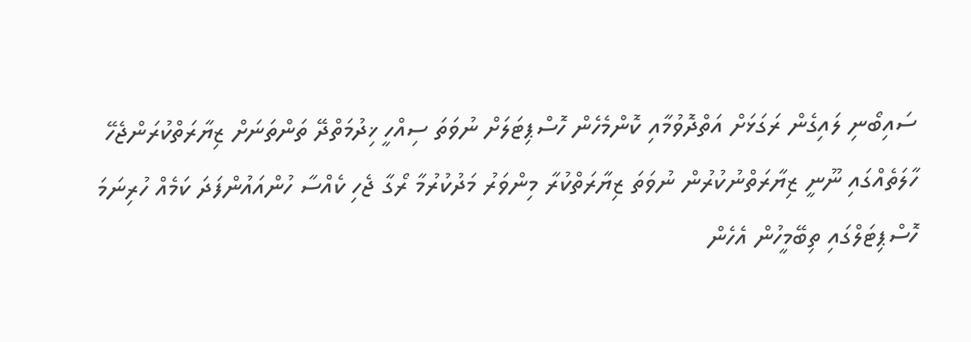ސައިބޯނި ލައިގެން ރަގަޅަށް އަތްދޮވުމާއި ކޮންމެހެން ހޮސްޕިޓަލަށް ނުވަތަ ސިއްހީ ޚިދުމަތްދޭ ތަންތަނަށް ޒިޔާރަތްކުރަންޖެހޭ ހާލަތެއްގައި ނޫނީ ޒިޔާރަތްނުކުރުން ނުވަތަ ޒިޔާރަތްކުރާ މިންވަރު މަދުކުރުމާ ރޯގާ ޖެހި ކެއްސާ ހުންއައުންފަދަ ކަމެއް ހުރިނަމަ ހޮސްޕިޓަލްގައި ތިބޭމީހުން އެހެން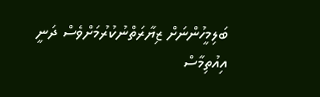ބަލިމީހުންނަށް ޒިޔާރަތްނުކުރުމަށްވެސް ދަނީ އިއުތިމާސް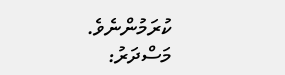ކުރަމުންނެވެ.
މަސްދަރު: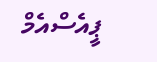ޕީއެސްއެމް